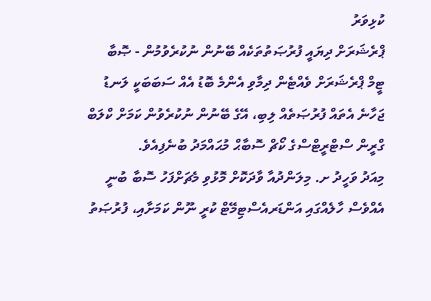ކުޅިވަރު
ޕްރެޝަރަށް ދިޔައީ ފުރުޞަތުތަކެއް ބޭނުން ނުކުރެވުމުން - ޞޮބާ
ޓީމް ޕްރެޝަރަށް ވެއްޓެން ދިމާވި އެންމެ ބޮޑު އެއް ސަބަބަކީ ލަނޑު ޖަހާނެ އެތައް ފުރުޞަތެއް ލިބި، އޭގެ ބޭނުން ނުކުރެވުން ކަމަށް ކްލަބް ގްރީން ސްޓްރީޓްސްގެ ކޯޗް ސޮބާޙް މުޙައްމަދު ބުނެފިއެވެ.
މިއަދު ވަހީދު ށ. މިލަންދުއާ ވާދަކޮށް މޮޅުވި މެޗަށްފަހު ސޮބާ ބުނީ އެއްވެސް ހާލެއްގައި އަންޑަރއެސްޓިމޭޓް ކުރީ ނޫން ކަމަށާއި، ފުރުޞަތު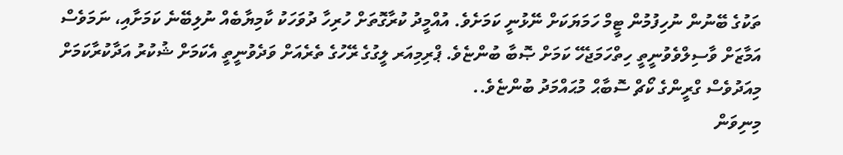ތަކުގެ ބޭނުން ނުހިފުމުން ޓީމް ހަމަޔަކަށް ނޭޅުނީ ކަމަށެވެ. އުއްމީދު ކުރާގޮތަށް ހުރިހާ ދުވަހަކު ކާމިޔާބެއް ނުލިބޭނެ ކަމަށާއި، ނަމަވެސް އަމާޒަށް ވާސިލްވެވުނީތީ ހިތްހަމަޖެހޭ ކަމަށް ޞޮބާ ބުންޏެވެ. ޕްރިމިއަރ ލީގުގެ ރޭހުގެ ތެރެއަށް ވަދެވުނީތީ އެކަމަށް ޝުކުރު އަދާކުރާކަމަށް މިއަދުވެސް ގްރީންގެ ކޯޗް ސޮބާޙް މުޙައްމަދު ބުންޏެވެ..
މިނިވަން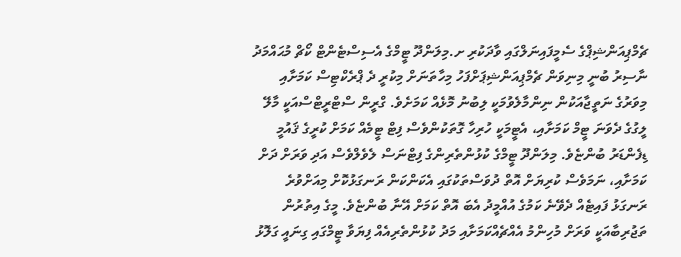ޗެމްޕިއަންޝިޕްގެ ސެމީފައިނަލްގައި ވާދަކުރި ށ.މިލަންދޫ ޓީމްގެ އެސިސްޓެންޓް ކޯޗް މުޙައްމަދު ނާސިރު ބުނީ މިނިވަން ޗެމްޕިއަންޝިޕަށްފަހު މިހާތަނަށް މިކުރީ ދެ ޕްރެކްޓިސް ކަމަށާއި މިވަރުގެ ނަތީޖާއަކުން ނިންމާލެވުމަކީ ލިބުނު މޮޅެއް ކަމަށެވެ. ގްރީން ސްޓްރީޓްސްއަކީ މާލޭ ލީގުގެ ދެވަނަ ޓީމް ކަމަށާއި، އެޓީމަކީ ހުރިހާ ގޮތަކުންވެސް ފިޓް ޓީމެއް ކަމަށް ކުރީގެ ޤައުމީ ޑިފެންޑަރު ބުންޏެވެ. މިލަންދޫ ޓީމްގެ ކުޅުންތެރިންގެ ފިޓްނަސް ލެވެލްވެސް އަދި ވަރަށް ދަށް ކަމަށާއި، ނަމަވެސް ކުރިޔަށް އޮތް ދުވަސްތަކުގައި އެކަންކަން ރަނގަޅުކޮށް މިއަށްވުރެ ރަނގަޅު ފައިޓެއް ދެވޭނެ ކަމުގެ އުއްމީދު އެބަ އޮތް ކަމަށް އޭނާ ބުންޏެވެ. މީގެ އިތުރުން ތަޖުރިބާއަކީ ވަރަށް މުހިންމު އެއްޗެއްކަމަށާއި މަދު ކުޅުންތެރިއެއް ފިޔަވާ ޓީމްގައި ގިނައީ ގަލޮޅު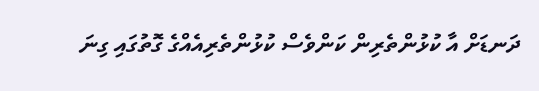ދަނޑަށް އާ ކުޅުންތެރިން ކަންވެސް ކުޅުންތެރިއެއްގެ ގޮތުގައި ގިނަ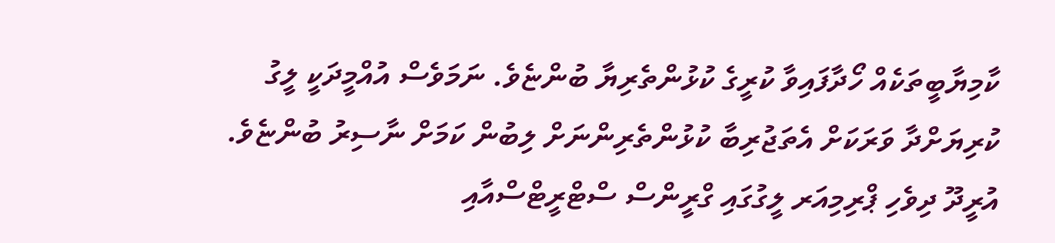ކާމިޔާބީތަކެއް ހޯދާފައިވާ ކުރީގެ ކުޅުންތެރިޔާ ބުންޏެވެ. ނަމަވެސް އުއްމީދަކީ ލީގު ކުރިޔަށްދާ ވަރަކަށް އެތަޖުރިބާ ކުޅުންތެރިންނަށް ލިބުން ކަމަށް ނާސިރު ބުންޏެވެ.
އުރީދޫ ދިވެހި ޕްރިމިއަރ ލީގުގައި ގްރީންސް ސްޓްރީޓްސްއާއި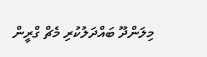މިލަންދޫ ބައްދަލުކުރި މެޗް ގްރީން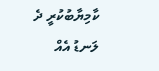ކާމިޔާބުކުރީ ދެ ލަނޑު އެއް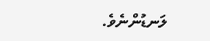ލަނޑުންނެވެ.